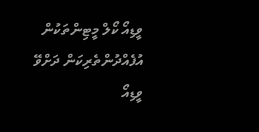ވީޑިއޯ ކޯލް މީޓިންތަކުން އުފެއްދުންތެރިކަން ދަށްވޭ
ވީޑިއޯ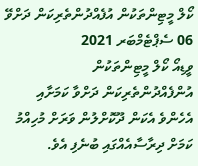ކޯލް މީޓިންތަކުން އުފެއްދުންތެރިކަން ދަށްވޭ
06 ސެޕްޓެމްބަރ 2021
ވީޑިއޯ ކޯލް މީޓިންތަކުން އުންފެއްދުންތެރިކަން ދަށްވާ ކަމަށާއި އެހެންވެ އެކަން ދޫކޮށްލުން ވަރަށް މުހިއްމު ކަމަށް ދިރާސާއެއްގައި ބުނެފި އެވެ.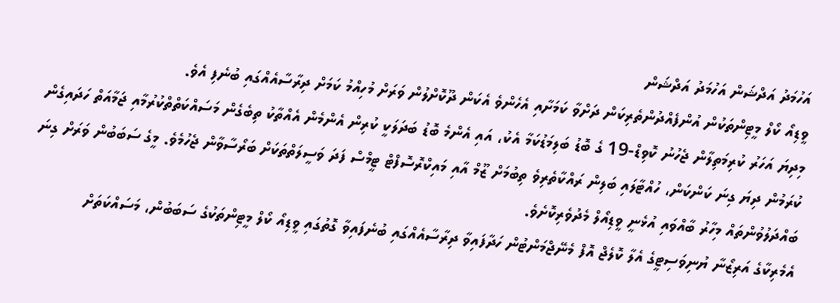އަހުމަދު އަދްޝަން އަހުމަދު އަދްޝަން
ވީޑިއޯ ކޯލް މީޓިންތަކުން އުންފެއްދުންތެރިކަން ދަށްވާ ކަމަށާއި އެހެންވެ އެކަން ދޫކޮށްލުން ވަރަށް މުހިއްމު ކަމަށް ދިރާސާއެއްގައި ބުނެފި އެވެ.
މިދިޔަ އަހަރު ކުރިމަތިލާން ޖެހުނު ކޮވިޑް-19 ގެ ބޮޑު ބަލިމަޑުކަމާ އެކު، އައި އެންމެ ބޮޑު ބަދަލަކީ ކުރިން އެންމެން އެއްތާކު ތިބެގެން މަސައްކަތްތްކުރުމާއި ޖަމާއަތް ހަދައިގެން ކުރަމުން ދިޔަ ގިނަ ކަންކަން، ހުއްޓާލައި ބަލިން ރައްކާތެރިވެ ތިބުމަށް ޒޫމް އާއި މައިކްރޮސޮފްޓް ޓީމްސް ފަދަ ވަސީލަތްތަކަށް ބަރޯސާވާން ޖެހުމެވެ. މީގެ ސަބަބުން ވަރަށް ގިނަ ބައްދަލުވުންތައް މިހާރު ބާއްވައި އުޅެނީ ވީޑިއޯލް މެދުވެރިކޮށެވެ.
އެމެރިކާގެ އަރިޒޯނާ ޔުނިވަސިޓީގެ އެލާ ކޮލެޖް އޮފް މެނޭޖްމަންޓުން ހަދާފައިވާ ދިރާސާއެއްގައި ބުނެފައިވާ ގޮތުގައި ވީޑިއޯ ކޯލް މީޓިންތަކުގެ ސަބަބުން، މަސައްކަތަށް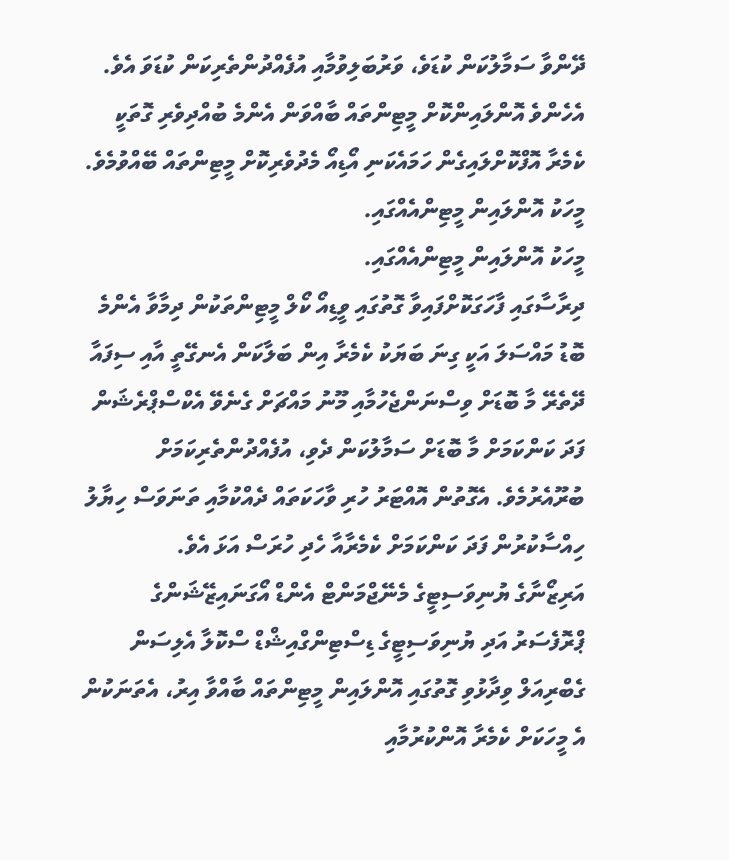ދޭންވާ ސަމާލުކަން ކުޑަވެ، ވަރުބަލިވުމާއި އުފެއްދުންތެރިކަން ކުޑަވަ އެވެ. އެހެންވެ އޮންލައިންކޮށް މީޓިންތައް ބާއްވަން އެންމެ ބުއްދިވެރި ގޮތަކީ ކެމެރާ އޮފްކޮށްލައިގެން ހަމައެކަނި އޯޑިއޯ މެދުވެރިކޮށް މީޓިންތައް ބޭއްވުމެވެ.
މީހަކު އޮންލައިން މީޓިންއެއްގައި.
މީހަކު އޮންލައިން މީޓިންއެއްގައި.
ދިރާސާގައި ފާހަގަކޮށްފައިވާ ގޮތުގައި ވީޑިއޯ ކޯލް މީޓިންތަކުން ދިމާވާ އެންމެ ބޮޑު މައްސަލަ އަކީ ގިނަ ބަޔަކު ކެމެރާ އިން ބަލާކަން އެނގޭތީ އާއި ސިފައާ ދޭތެރޭ މާ ބޮޑަށް ވިސްނަންޖެހުމާއި މޫނު މައްޗަށް ގެނެވޭ އެކްސްޕްރެޝަން ފަދަ ކަންކަމަށް މާ ބޮޑަށް ސަމާލުކަން ދެވި، އުފެއްދުންތެރިކަމަށް ބުރޫއެރުމެވެ. އެގޮތުން އޮއްޓަރު ހުރި ވާހަކަތައް ދެއްކުމާއި ތަނަވަސް ހިޔާލު ހިއްސާކުރުން ފަދަ ކަންކަމަށް ކެމެރާއާ ހެދި ހުރަސް އަޅަ އެވެ.
އަރިޒޯނާގެ ޔުނިވަސިޓީގެ މެނޭޖްމަންޓް އެންޑް އޯގަނައިޒޭޝަންގެ ޕްރޮފެސަރު އަދި ޔުނިވަސިޓީގެ ޑިސްޓިންގްއިޝްޑް ސްކޮލާ އެލިސަން ގެބްރިއަލް ވިދާޅުވި ގޮތުގައި އޮންލައިން މީޓިންތައް ބާއްވާ އިރު، އެތަނަކުން އެ މީހަކަށް ކެމެރާ އޮންކުރުމާއި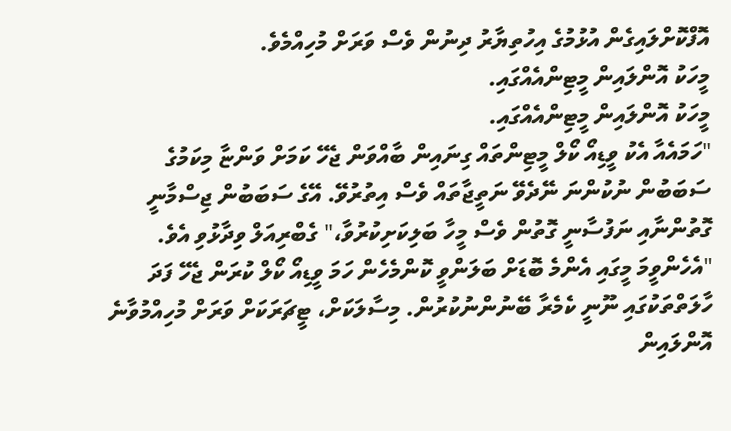އޮފްކޮށްލައިގެން އުޅުމުގެ އިހުތިޔާރު ދިނުން ވެސް ވަރަށް މުހިއްމެވެ.
މީހަކު އޮންލައިން މީޓިންއެއްގައި.
މީހަކު އޮންލައިން މީޓިންއެއްގައި.
"ހަމައެއާ އެކު ވީޑިއޯ ކޯލް މީޓިންތައް ގިނައިން ބާއްވަން ޖެހޭ ކަމަށް ވަންޏާ މިކަމުގެ ސަބަބުން ނުކުންނަ ނޭދެވޭ ނަތީޖާތައް ވެސް އިތުރުވޭ. އޭގެ ސަބަބުން ޖިސްމާނީ ގޮތުންނާއި ނަފުސާނީ ގޮތުން ވެސް މީހާ ބަލިކަށިކުރުވާ،" ގެބްރިއަލް ވިދާޅުވި އެވެ. "އެހެންވީމަ މީގައި އެންމެ ބޮޑަށް ބަލަންވީ ކޮންމެހެން ހަމަ ވީޑިއޯ ކޯލް ކުރަން ޖެހޭ ފަދަ ހާލަތްތަކުގައި ނޫނީ ކެމެރާ ބޭނުންނުކުރުން. މިސާލަކަށް، ޓީޗަރަކަށް ވަރަށް މުހިއްމުވާނެ އޮންލައިން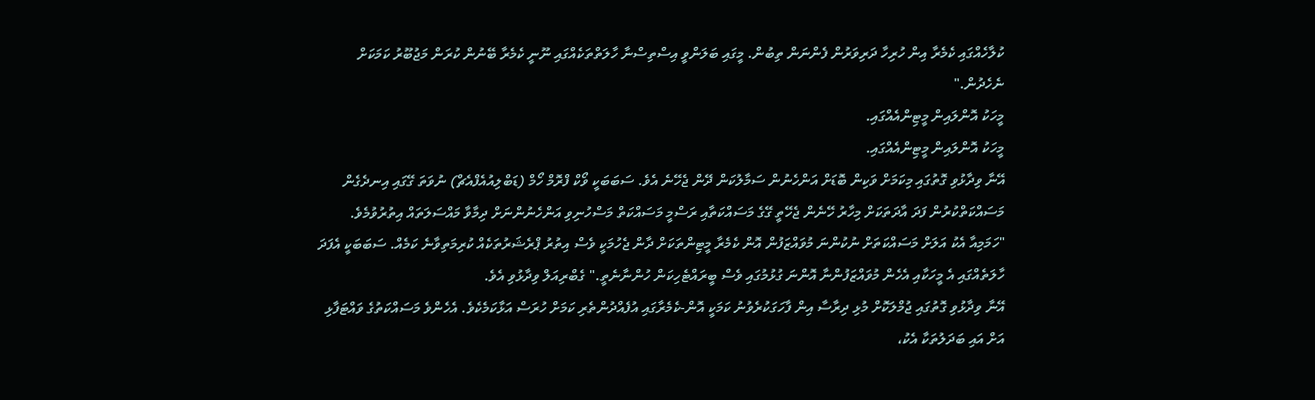ކުލާހެއްގައި ކެމެރާ އިން ހުރިހާ ދަރިވަރުން ފެންނަން ތިބުން. މީގައި ބަލަންވީ އިސްތިސްނާ ހާލަތްތަކެއްގައި ނޫނީ ކެމެރާ ބޭނުން ކުރަން މަޖުބޫރު ކަމަކަށް ނެހެދުން."
މީހަކު އޮންލައިން މީޓިންއެއްގައި.
މީހަކު އޮންލައިން މީޓިންއެއްގައި.
އޭނާ ވިދާޅުވި ގޮތުގައި މިކަމަށް ވަކިން ބޮޑަށް އަންހެނުން ސަމާލުކަން ދޭން ޖެހޭނެ އެވެ. ސަބަބަކީ ވޯކް ފްރޮމް ހޯމް (ޑަބްލިއުއެފްއެޗް) ނުވަތަ ގޭގައި އިނދެގެން މަސައްކަތްކުރުން ފަދަ އާދަތަކަށް މިހާރު ހޭނެން ޖެހޭތީ ގޭގެ މަސައްކަތާއި ރަސްމީ މަސައްކަތް މަސްހުނިވި އަންހެނުންނަށް ދިމާވާ މައްސަލަތައް އިތުރުވުމެވެ.
"ހަމަމިއާ އެކު އަލަށް މަސައްކަތަށް ނުކުންނަ މުވައްޒަފުން އޮން ކެމެރާ މީޓިންތަކަށް ދާން ޖެހުމަކީ ވެސް އިތުރު ޕްރެޝަރުތަކެއް ކުރިމަތިވާނެ ކަމެއް. ސަބަބަކީ އެފަދަ ހާލަތެއްގައި އެ މީހަކާއި އެހެން މުވައްޒަފުންނާ އޮންނަ ގުޅުމުގައި ވެސް ބީރައްޓެހިކަން ހުންނާނެތީ." ގެބްރިއަލް ވިދާޅުވި އެވެ.
އޭނާ ވިދާޅުވި ގޮތުގައި ޖުމްލަކޮށް މުޅި ދިރާސާ އިން ފާހަގަކުރެވުނު ކަމަކީ އޮން-ކެމެރާގައި އުފެއްދުންތެރި ކަމަށް ހުރަސް އަޅާކަމެކެވެ. އެހެންވެ މަސައްކަތުގެ ވައްޓަފާޅި އަށް އައި ބަދަލުތަކާ އެކު،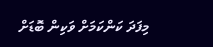މިފަދަ ކަންކަމަށް ވަކިން ބޮޑަށް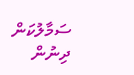ސަމާލުކަން ދިނުން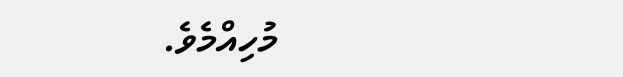މުހިއްމެވެ.